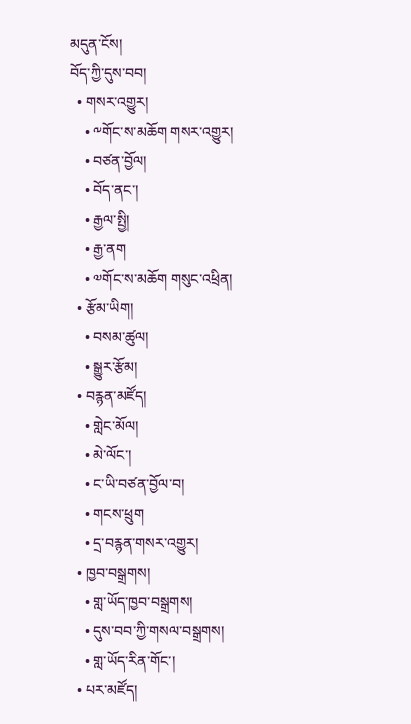མདུན་ངོས།
བོད་ཀྱི་དུས་བབ།
  • གསར་འགྱུར།
    • ༸གོང་ས་མཆོག གསར་འགྱུར།
    • བཙན་བྱོལ།
    • བོད་ནང་།
    • རྒྱལ་སྤྱི།
    • རྒྱ་ནག
    • ༧གོང་ས་མཆོག གསུང་འཕྲིན།
  • རྩོམ་ཡིག།
    • བསམ་ཚུལ།
    • སྒྱུར་རྩོམ།
  • བརྙན་མཛོད།
    • གླེང་མོལ།
    • མེ་ལོང་།
    • ང་ཡི་བཙན་བྱོལ་བ།
    • གངས་ཕྲུག
    • དྲ་བརྙན་གསར་འགྱུར།
  • ཁྱབ་བསྒྲགས།
    • གླ་ཡོད་ཁྱབ་བསྒྲགས།
    • དུས་བབ་ཀྱི་གསལ་བསྒྲགས།
    • གླ་ཡོད་རིན་གོང་།
  • པར་མཛོད།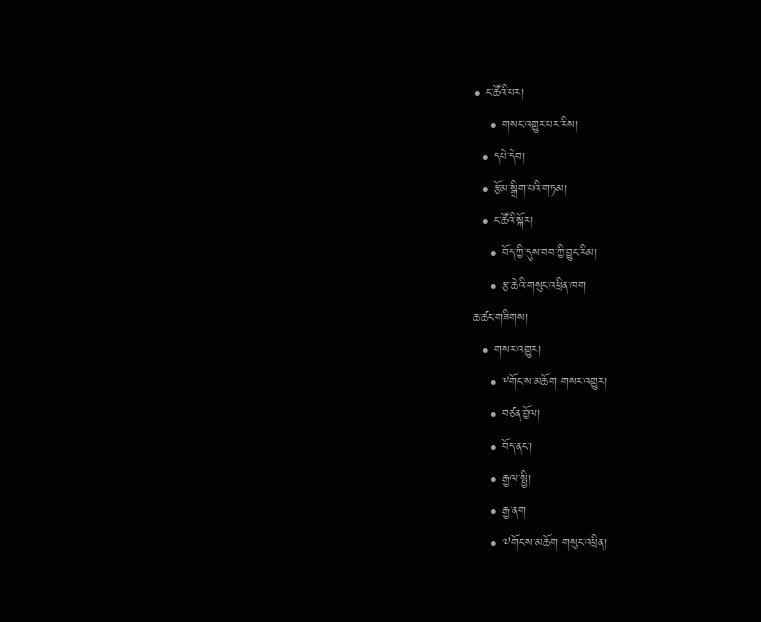• ང་ཚོའི་པར།
    • གསང་འགྱུར་པར་རིས།
  • དཔེ་དེབ།
  • རྩོམ་སྒྲིག་པའི་གཏམ།
  • ང་ཚོའི་སྐོར།
    • བོད་ཀྱི་དུས་བབ་ཀྱི་བྱུང་རིམ།
    • རྩ་ཆེའི་གསུང་འཕྲིན་ཁག
ཆ་ཚང་གཟིགས།
  • གསར་འགྱུར།
    • ༸གོང་ས་མཆོག གསར་འགྱུར།
    • བཙན་བྱོལ།
    • བོད་ནང་།
    • རྒྱལ་སྤྱི།
    • རྒྱ་ནག
    • ༧གོང་ས་མཆོག གསུང་འཕྲིན།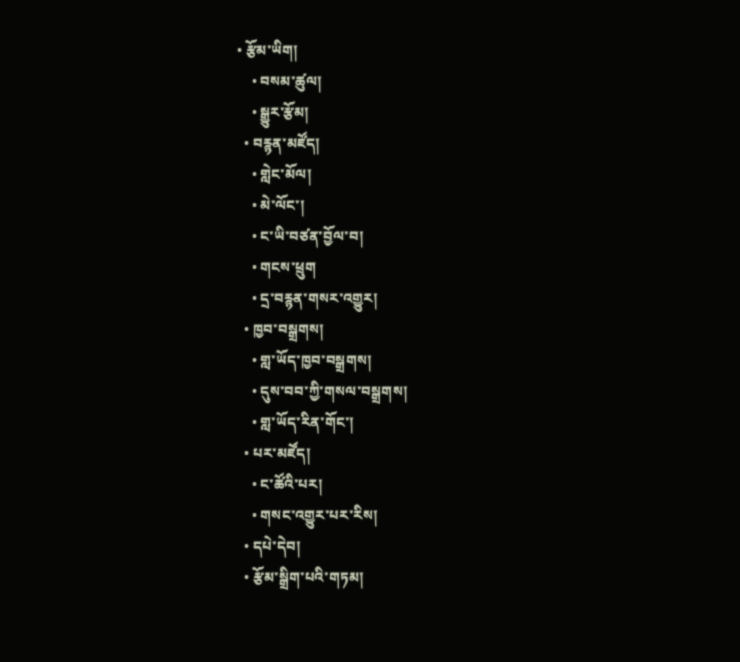• རྩོམ་ཡིག།
    • བསམ་ཚུལ།
    • སྒྱུར་རྩོམ།
  • བརྙན་མཛོད།
    • གླེང་མོལ།
    • མེ་ལོང་།
    • ང་ཡི་བཙན་བྱོལ་བ།
    • གངས་ཕྲུག
    • དྲ་བརྙན་གསར་འགྱུར།
  • ཁྱབ་བསྒྲགས།
    • གླ་ཡོད་ཁྱབ་བསྒྲགས།
    • དུས་བབ་ཀྱི་གསལ་བསྒྲགས།
    • གླ་ཡོད་རིན་གོང་།
  • པར་མཛོད།
    • ང་ཚོའི་པར།
    • གསང་འགྱུར་པར་རིས།
  • དཔེ་དེབ།
  • རྩོམ་སྒྲིག་པའི་གཏམ།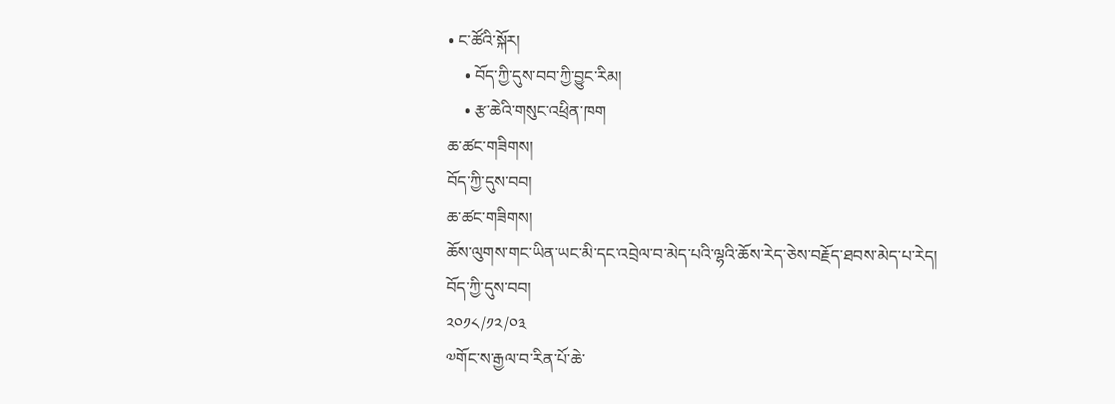• ང་ཚོའི་སྐོར།
    • བོད་ཀྱི་དུས་བབ་ཀྱི་བྱུང་རིམ།
    • རྩ་ཆེའི་གསུང་འཕྲིན་ཁག
ཆ་ཚང་གཟིགས།
བོད་ཀྱི་དུས་བབ།
ཆ་ཚང་གཟིགས།
ཆོས་ལུགས་གང་ཡིན་ཡང་མི་དང་འབྲེལ་བ་མེད་པའི་ལྷའི་ཆོས་རེད་ཅེས་བརྗོད་ཐབས་མེད་པ་རེད།
བོད་ཀྱི་དུས་བབ།
༢༠༡༨/༡༢/༠༣
༧གོང་ས་རྒྱལ་བ་རིན་པོ་ཆེ་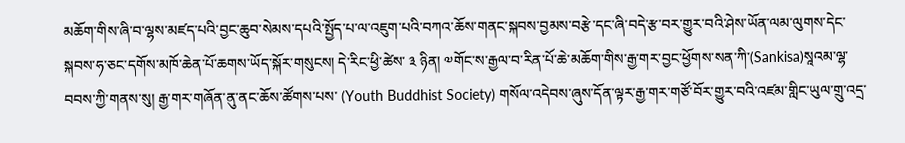མཆོག་གིས་ཞི་བ་ལྷས་མཛད་པའི་བྱང་ཆུབ་སེམས་དཔའི་སྤྱོད་པ་ལ་འཇུག་པའི་བཀའ་ཆོས་གནང་སྐབས་བྱམས་བརྩེ་དང་ཞི་བདེ་རྩ་བར་གྱུར་བའི་ཤེས་ཡོན་ལམ་ལུགས་དེང་སྐབས་ཧ་ཅང་དགོས་མཁོ་ཆེན་པོ་ཆགས་ཡོད་སྐོར་གསུངས། དེ་རིང་ཕྱི་ཚེས་ ༣ ཉིན། ༧གོང་ས་རྒྱལ་བ་རིན་པོ་ཆེ་མཆོག་གིས་རྒྱ་གར་བྱང་ཕྱོགས་སན་ཀི་(Sankisa)སཱའམ་ལྷ་བབས་ཀྱི་གནས་སུ། རྒྱ་གར་གཞོན་ནུ་ནང་ཆོས་ཚོགས་པས་ (Youth Buddhist Society) གསོལ་འདེབས་ཞུས་དོན་ལྟར་རྒྱ་གར་གཙོ་བོར་གྱུར་བའི་འཛམ་གླིང་ཡུལ་གྲུ་འདྲ་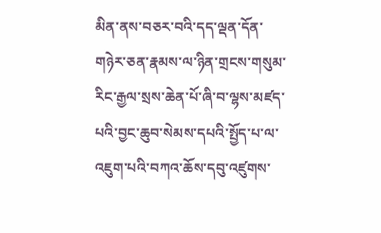མིན་ནས་བཅར་བའི་དད་ལྡན་དོན་གཉེར་ཅན་རྣམས་ལ་ཉིན་གྲངས་གསུམ་རིང་རྒྱལ་སྲས་ཆེན་པོ་ཞི་བ་ལྷས་མཛད་པའི་བྱང་ཆུབ་སེམས་དཔའི་སྤྱོད་པ་ལ་འཇུག་པའི་བཀའ་ཆོས་དབུ་འཛུགས་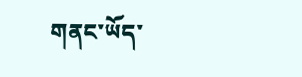གནང་ཡོད་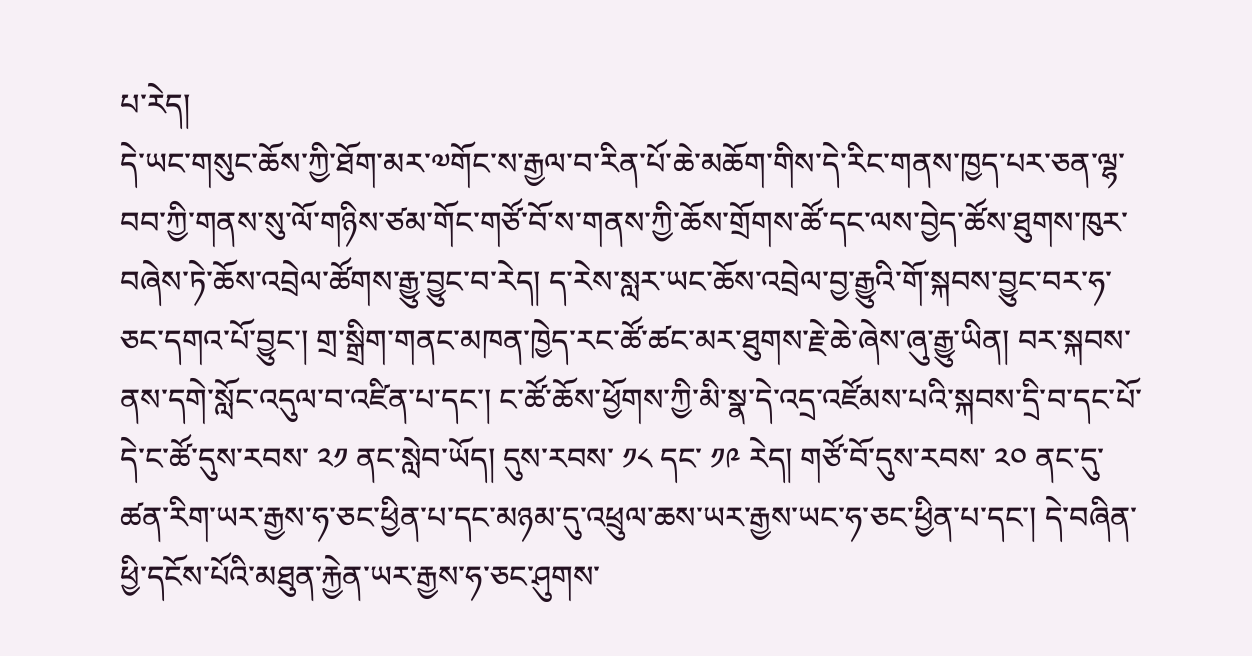པ་རེད།
དེ་ཡང་གསུང་ཆོས་ཀྱི་ཐོག་མར་༧གོང་ས་རྒྱལ་བ་རིན་པོ་ཆེ་མཆོག་གིས་དེ་རིང་གནས་ཁྱད་པར་ཅན་ལྷ་བབ་ཀྱི་གནས་སུ་ལོ་གཉིས་ཙམ་གོང་གཙོ་བོ་ས་གནས་ཀྱི་ཆོས་གྲོགས་ཚོ་དང་ལས་བྱེད་ཚོས་ཐུགས་ཁུར་བཞེས་ཏེ་ཆོས་འབྲེལ་ཚོགས་རྒྱུ་བྱུང་བ་རེད། ད་རེས་སླར་ཡང་ཆོས་འབྲེལ་བྱ་རྒྱུའི་གོ་སྐབས་བྱུང་བར་ཧ་ཅང་དགའ་པོ་བྱུང་། གྲ་སྒྲིག་གནང་མཁན་ཁྱེད་རང་ཚོ་ཚང་མར་ཐུགས་རྗེ་ཆེ་ཞེས་ཞུ་རྒྱུ་ཡིན། བར་སྐབས་ནས་དགེ་སློང་འདུལ་བ་འཛིན་པ་དང་། ང་ཚོ་ཆོས་ཕྱོགས་ཀྱི་མི་སྣ་དེ་འདྲ་འཛོམས་པའི་སྐབས་དྲི་བ་དང་པོ་དེ་ང་ཚོ་དུས་རབས་ ༢༡ ནང་སླེབ་ཡོད། དུས་རབས་ ༡༨ དང་ ༡༩ རེད། གཙོ་བོ་དུས་རབས་ ༢༠ ནང་དུ་ཚན་རིག་ཡར་རྒྱས་ཧ་ཅང་ཕྱིན་པ་དང་མཉམ་དུ་འཕྲུལ་ཆས་ཡར་རྒྱས་ཡང་ཧ་ཅང་ཕྱིན་པ་དང་། དེ་བཞིན་ཕྱི་དངོས་པོའི་མཐུན་རྐྱེན་ཡར་རྒྱས་ཧ་ཅང་ཤུགས་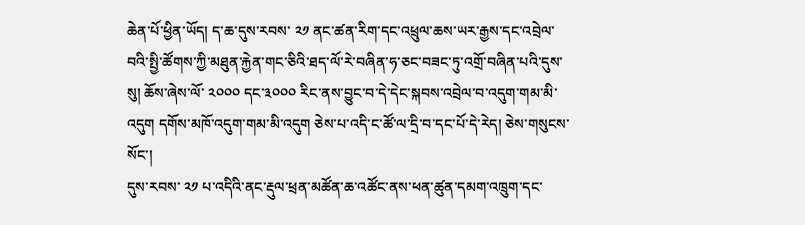ཆེན་པོ་ཕྱིན་ཡོད། ད་ཆ་དུས་རབས་ ༢༡ ནང་ཚན་རིག་དང་འཕྲུལ་ཆས་ཡར་རྒྱས་དང་འབྲེལ་བའི་སྤྱི་ཚོགས་ཀྱི་མཐུན་རྐྱེན་གང་ཅིའི་ཐད་ལོ་རེ་བཞིན་ཧ་ཅང་བཟང་ཏུ་འགྲོ་བཞིན་པའི་དུས་སུ། ཆོས་ཞེས་ལོ་ ༢༠༠༠ དང་༣༠༠༠ རིང་ནས་བྱུང་བ་དེ་དེང་སྐབས་འབྲེལ་བ་འདུག་གམ་མི་འདུག དགོས་མཁོ་འདུག་གམ་མི་འདུག ཅེས་པ་འདི་ང་ཚོ་ལ་དྲི་བ་དང་པོ་དེ་རེད། ཅེས་གསུངས་སོང་།
དུས་རབས་ ༢༡ པ་འདིའི་ནང་རྡུལ་ཕྲན་མཚོན་ཆ་འཚོང་ནས་ཕན་ཚུན་དམག་འཁྲུག་དང་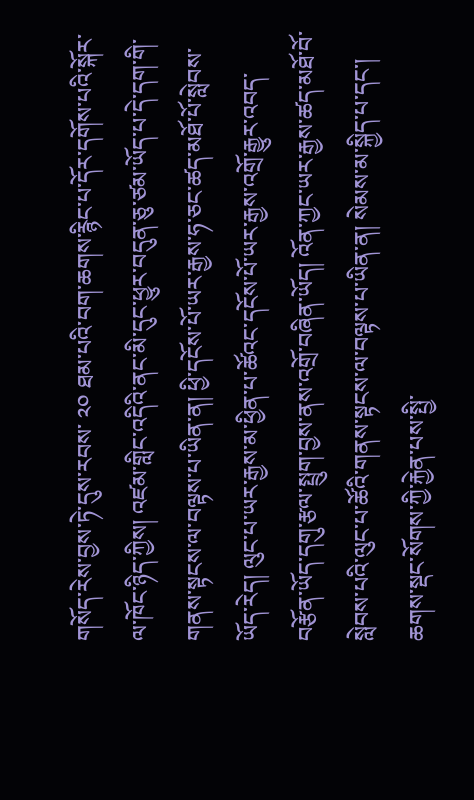གསོད་རེས་བྱས་ཏེ་དུས་རབས་ ༢༠ ཐམ་པའི་བག་ཆགས་རྙིང་པ་དོར་དགོས་པའི་སྐོར་ལ་ཁོང་ཉིད་ཀྱིས། འཛམ་གླིང་འདིའི་ནང་མི་དུང་ཕྱུར་བདུན་ཅུ་ཙམ་ཡོད་པ་དེ་དག་གི་གནས་སྟངས་ལ་བལྟས་པ་ཡིན་ན། ཕྱི་དངོས་པོ་ཡར་རྒྱས་ཧ་ཅང་ཚད་མཐོ་པོ་སླེབས་ཡོད་རེད། ལུང་པ་ཡར་རྒྱས་མ་ཕྱིན་པ་ཚོའང་དངོས་པོ་ཡར་རྒྱས་འགྲོ་རྒྱུར་འབད་བརྩོན་ཡོད་དགུ་རྩལ་སྤྲུག་བྱས་ནས་འགྲོ་བཞིན་ཡོད། འོན་ཀྱང་ཡར་རྒྱས་ཚད་མཐོ་བོ་སླེབས་པའི་ལུང་པ་ཚོའི་གནས་སྟངས་ལ་བལྟས་པ་ཡིན་ན། སེམས་མ་སྐྱིད་པ་དང་། ཆགས་སྡང་སོགས་ཀྱི་རྐྱེན་པས་སྤྱི་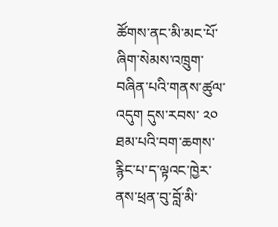ཚོགས་ནང་མི་མང་པོ་ཞིག་སེམས་འཁྲུག་བཞིན་པའི་གནས་ཚུལ་འདུག དུས་རབས་ ༢༠ ཐམ་པའི་བག་ཆགས་རྙིང་པ་ད་ལྟའང་ཁྱེར་ནས་ཕྲན་བུ་བློ་མི་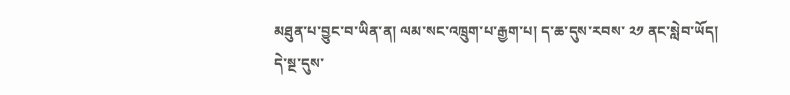མཐུན་པ་བྱུང་བ་ཡིན་ན། ལམ་སང་འཁྲུག་པ་རྒྱག་པ། ད་ཆ་དུས་རབས་ ༢༡ ནང་སླེབ་ཡོད། དེ་སྔ་དུས་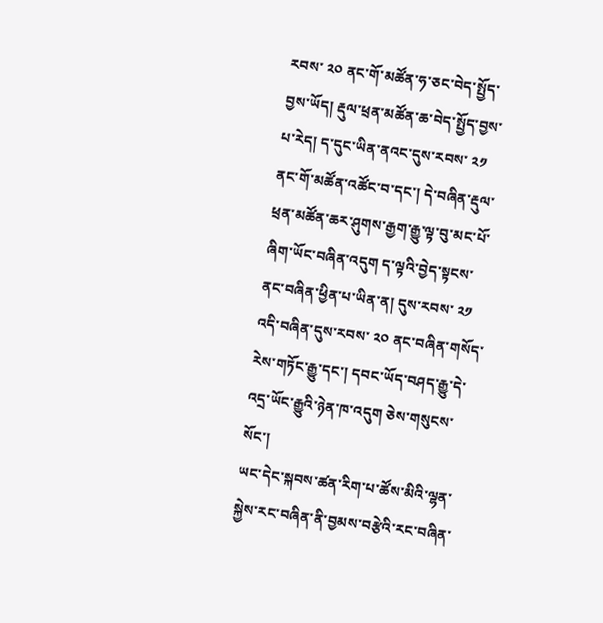རབས་ ༢༠ ནང་གོ་མཚོན་ཧ་ཅང་བེད་སྤྱོད་བྱས་ཡོད། རྡུལ་ཕྲན་མཚོན་ཆ་བེད་སྤྱོད་བྱས་པ་རེད། ད་དུང་ཡིན་ནའང་དུས་རབས་ ༢༡ ནང་གོ་མཚོན་འཚོང་བ་དང་། དེ་བཞིན་རྡུལ་ཕྲན་མཚོན་ཆར་ཤུགས་རྒྱག་རྒྱུ་ལྟ་བུ་མང་པོ་ཞིག་ཡོང་བཞིན་འདུག ད་ལྟའི་བྱེད་སྟངས་ནང་བཞིན་ཕྱིན་པ་ཡིན་ན། དུས་རབས་ ༢༡ འདི་བཞིན་དུས་རབས་ ༢༠ ནང་བཞིན་གསོད་རེས་གཏོང་རྒྱུ་དང་། དབང་ཡོད་བཤད་རྒྱུ་དེ་འདྲ་ཡོང་རྒྱུའི་ཉེན་ཁ་འདུག ཅེས་གསུངས་སོང་།
ཡང་དེང་སྐབས་ཚན་རིག་པ་ཚོས་མིའི་ལྷན་སྐྱེས་རང་བཞིན་ནི་བྱམས་བརྩེའི་རང་བཞིན་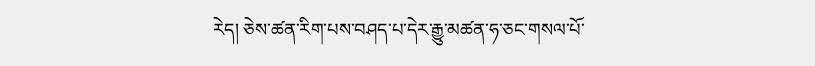རེད། ཅེས་ཚན་རིག་པས་བཤད་པ་དེར་རྒྱུ་མཚན་ཧ་ཅང་གསལ་པོ་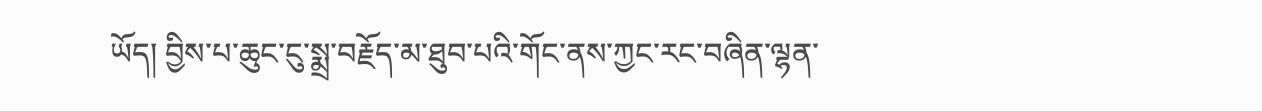ཡོད། བྱིས་པ་ཆུང་ངུ་སྨྲ་བརྗོད་མ་ཐུབ་པའི་གོང་ནས་ཀྱང་རང་བཞིན་ལྷན་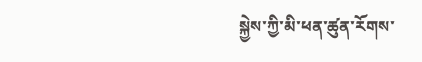སྐྱེས་ཀྱི་མི་ཕན་ཚུན་རོགས་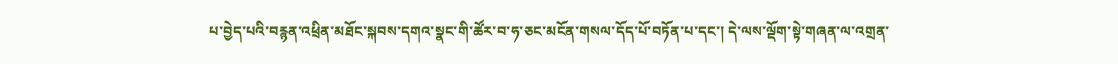པ་བྱེད་པའི་བརྙན་འཕྲིན་མཐོང་སྐབས་དགའ་སྣང་གི་ཚོར་བ་ཧ་ཅང་མངོན་གསལ་དོད་པོ་བཏོན་པ་དང་། དེ་ལས་ལྡོག་སྟེ་གཞན་ལ་འགྲན་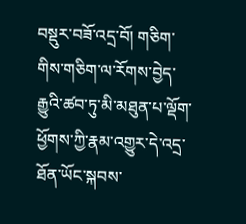བསྡུར་བཟོ་འདྲ་བོ། གཅིག་གིས་གཅིག་ལ་རོགས་བྱེད་རྒྱུའི་ཚབ་ཏུ་མི་མཐུན་པ་ལྡོག་ཕྱོགས་ཀྱི་རྣམ་འགྱུར་དེ་འདྲ་ཐོན་ཡོང་སྐབས་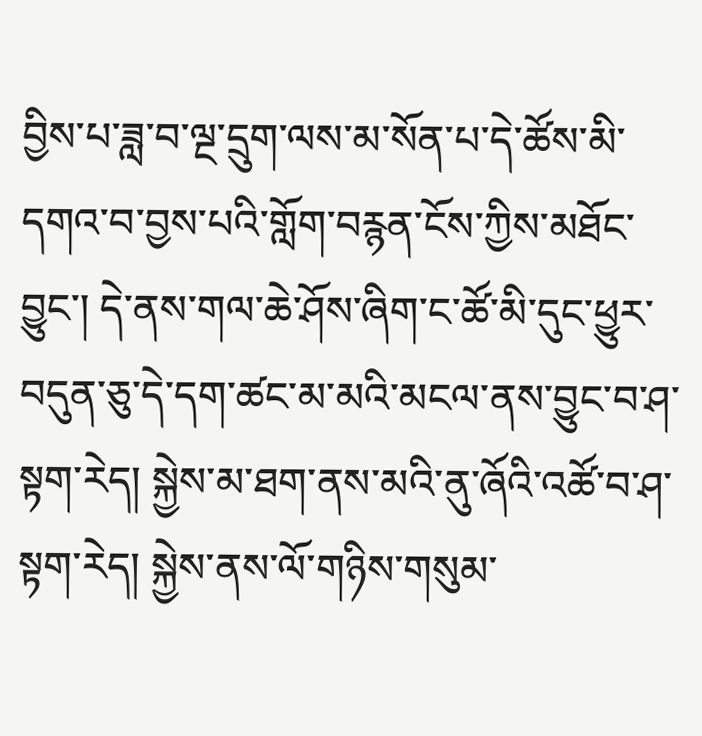བྱིས་པ་ཟླ་བ་ལྔ་དྲུག་ལས་མ་སོན་པ་དེ་ཚོས་མི་དགའ་བ་བྱས་པའི་གློག་བརྙན་ངོས་ཀྱིས་མཐོང་བྱུང་། དེ་ནས་གལ་ཆེ་ཤོས་ཞིག་ང་ཚོ་མི་དུང་ཕྱུར་བདུན་ཅུ་དེ་དག་ཚང་མ་མའི་མངལ་ནས་བྱུང་བ་ཤ་སྟག་རེད། སྐྱེས་མ་ཐག་ནས་མའི་ནུ་ཞོའི་འཚོ་བ་ཤ་སྟག་རེད། སྐྱེས་ནས་ལོ་གཉིས་གསུམ་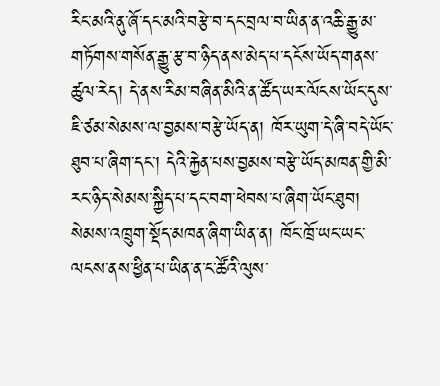རིང་མའི་ནུ་ཞོ་དང་མའི་བརྩེ་བ་དང་བྲལ་བ་ཡིན་ན་འཆི་རྒྱུ་མ་གཏོགས་གསོན་རྒྱུ་རྩ་བ་ཉིད་ནས་མེད་པ་དངོས་ཡོད་གནས་ཚུལ་རེད། དེ་ནས་རིམ་བཞིན་མིའི་ན་ཚོད་ཡར་ལོངས་ཡོང་དུས་ཇི་ཙམ་སེམས་ལ་བྱམས་བརྩེ་ཡོད་ན། ཁོར་ཡུག་དེ་ཞི་བདེ་ཡོང་ཐུབ་པ་ཞིག་དང་། དེའི་རྐྱེན་པས་བྱམས་བརྩེ་ཡོད་མཁན་གྱི་མི་རང་ཉིད་སེམས་སྐྱིད་པ་དང་བག་ཕེབས་པ་ཞིག་ཡོང་ཐུབ། སེམས་འཁྲུག་སྡོད་མཁན་ཞིག་ཡིན་ན། ཁོང་ཁྲོ་ཡང་ཡང་ལངས་ནས་ཕྱིན་པ་ཡིན་ན་ང་ཚོའི་ལུས་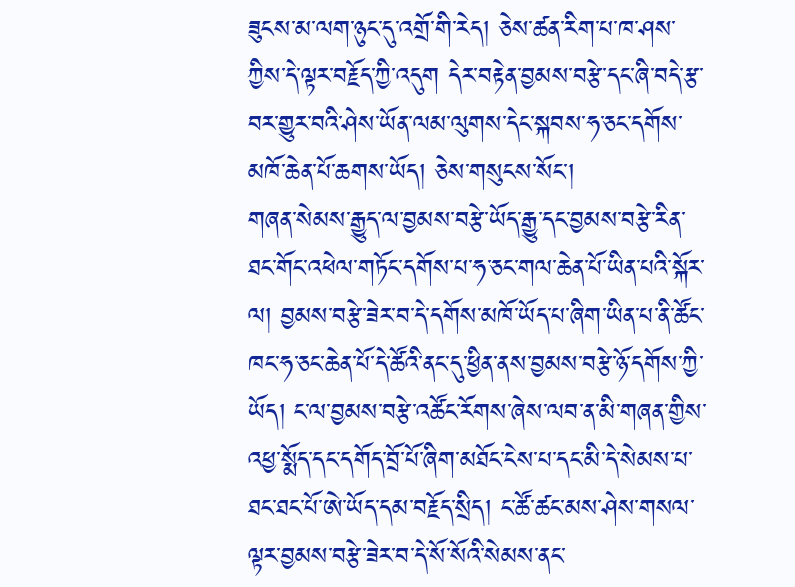ཟུངས་མ་ལག་ཉུང་དུ་འགྲོ་གི་རེད། ཅེས་ཚན་རིག་པ་ཁ་ཤས་ཀྱིས་དེ་ལྟར་བརྗོད་ཀྱི་འདུག དེར་བརྟེན་བྱམས་བརྩེ་དང་ཞི་བདེ་རྩ་བར་གྱུར་བའི་ཤེས་ཡོན་ལམ་ལུགས་དེང་སྐབས་ཧ་ཅང་དགོས་མཁོ་ཆེན་པོ་ཆགས་ཡོད། ཅེས་གསུངས་སོང་།
གཞན་སེམས་རྒྱུད་ལ་བྱམས་བརྩེ་ཡོད་རྒྱུ་དང་བྱམས་བརྩེ་རིན་ཐང་གོང་འཕེལ་གཏོང་དགོས་པ་ཧ་ཅང་གལ་ཆེན་པོ་ཡིན་པའི་སྐོར་ལ། བྱམས་བརྩེ་ཟེར་བ་དེ་དགོས་མཁོ་ཡོད་པ་ཞིག་ཡིན་པ་ནི་ཚོང་ཁང་ཧ་ཅང་ཆེན་པོ་དེ་ཚོའི་ནང་དུ་ཕྱིན་ནས་བྱམས་བརྩེ་ཉོ་དགོས་ཀྱི་ཡོད། ང་ལ་བྱམས་བརྩེ་འཚོང་རོགས་ཞེས་ལབ་ན་མི་གཞན་གྱིས་འཕྱ་སྨོད་དང་དགོད་བྲོ་པོ་ཞིག་མཐོང་ངེས་པ་དང་མི་དེ་སེམས་པ་ཐང་ཐང་པོ་ཨེ་ཡོད་དམ་བརྗོད་སྲིད། ང་ཚོ་ཚང་མས་ཤེས་གསལ་ལྟར་བྱམས་བརྩེ་ཟེར་བ་དེ་སོ་སོའི་སེམས་ནང་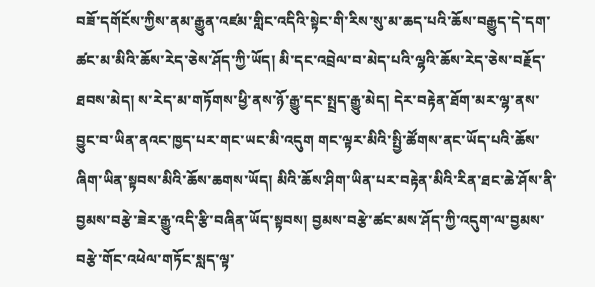བཟོ་དགོངོས་ཀྱིས་ནམ་རྒྱུན་འཛམ་གླིང་འདིའི་སྟེང་གི་རིས་སུ་མ་ཆད་པའི་ཆོས་བརྒྱུད་དེ་དག་ཚང་མ་མིའི་ཆོས་རེད་ཅེས་ཤོད་ཀྱི་ཡོད། མི་དང་འབྲེལ་བ་མེད་པའི་ལྷའི་ཆོས་རེད་ཅེས་བརྗོད་ཐབས་མེད། ས་རེད་མ་གཏོགས་ཕྱི་ནས་ཉོ་རྒྱུ་དང་སྤྲད་རྒྱུ་མེད། དེར་བརྟེན་ཐོག་མར་ལྷ་ནས་བྱུང་བ་ཡིན་ནའང་ཁྱད་པར་གང་ཡང་མི་འདུག གང་ལྟར་མིའི་སྤྱི་ཚོགས་ནང་ཡོད་པའི་ཆོས་ཞིག་ཡིན་སྟབས་མིའི་ཆོས་ཆགས་ཡོད། མིའི་ཆོས་ཤིག་ཡིན་པར་བརྟེན་མིའི་རིན་ཐང་ཆེ་ཤོས་ནི་བྱམས་བརྩེ་ཟེར་རྒྱུ་འདི་རྩི་བཞིན་ཡོད་སྟབས། བྱམས་བརྩེ་ཚང་མས་ཤོད་ཀྱི་འདུག་ལ་བྱམས་བརྩེ་གོང་འཕེལ་གཏོང་སླད་ལྟ་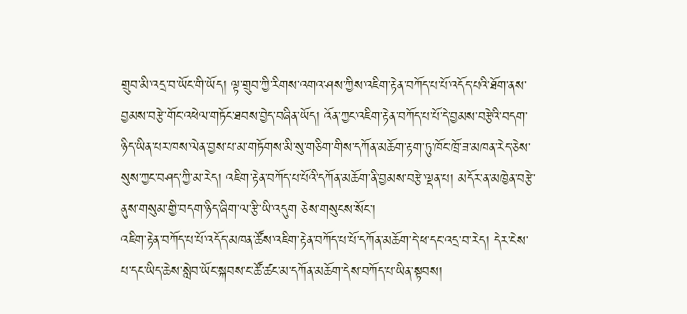གྲུབ་མི་འདྲ་བ་ཡོང་གི་ཡོད། ལྟ་གྲུབ་ཀྱི་རིགས་འགའ་ཤས་ཀྱིས་འཇིག་རྟེན་བཀོད་པ་པོ་འདོད་པའི་ཐོག་ནས་བྱམས་བརྩེ་གོང་འཕེལ་གཏོང་ཐབས་བྱེད་བཞིན་ཡོད། འོན་ཀྱང་འཇིག་རྟེན་བཀོད་པ་པོ་དེ་བྱམས་བརྩེའི་བདག་ཉིད་ཡིན་པར་ཁས་ལེན་བྱས་པ་མ་གཏོགས་མི་སུ་གཅིག་གིས་དཀོན་མཆོག་རྟག་ཏུ་ཁོང་ཁྲོ་ཟ་མཁན་རེད་ཅེས་སུས་ཀྱང་བཤད་ཀྱི་མ་རེད། འཇིག་རྟེན་བཀོད་པ་པོའི་དཀོན་མཆོག་ནི་བྱམས་བརྩེ་ལྡན་པ། མདོར་ན་མཁྱེན་བརྩེ་ནུས་གསུམ་གྱི་བདག་ཉིད་ཞིག་ལ་རྩི་ཡི་འདུག ཅེས་གསུངས་སོང་།
འཇིག་རྟེན་བཀོད་པ་པོ་འདོད་མཁན་ཚོས་འཇིག་རྟེན་བཀོད་པ་པོ་དཀོན་མཆོག་དེ་ཕ་དང་འདྲ་བ་རེད། དེར་ངེས་པ་དང་ཡིད་ཆེས་སླེབ་ཡོང་སྐབས་ང་ཚོ་ཚང་མ་དཀོན་མཆོག་དེས་བཀོད་པ་ཡིན་སྟབས།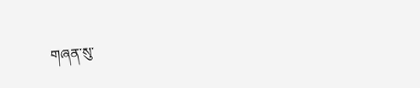གཞན་སུ་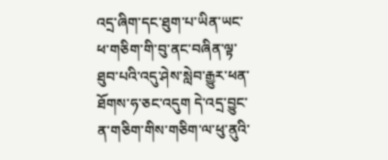འདྲ་ཞིག་དང་ཐུག་པ་ཡིན་ཡང་ཕ་གཅིག་གི་བུ་ནང་བཞིན་ལྟ་ཐུབ་པའི་འདུ་ཤེས་སླེབ་རྒྱུར་ཕན་ཐོགས་ཧ་ཅང་འདུག དེ་འདྲ་བྱུང་ན་གཅིག་གིས་གཅིག་ལ་ཕུ་ནུའི་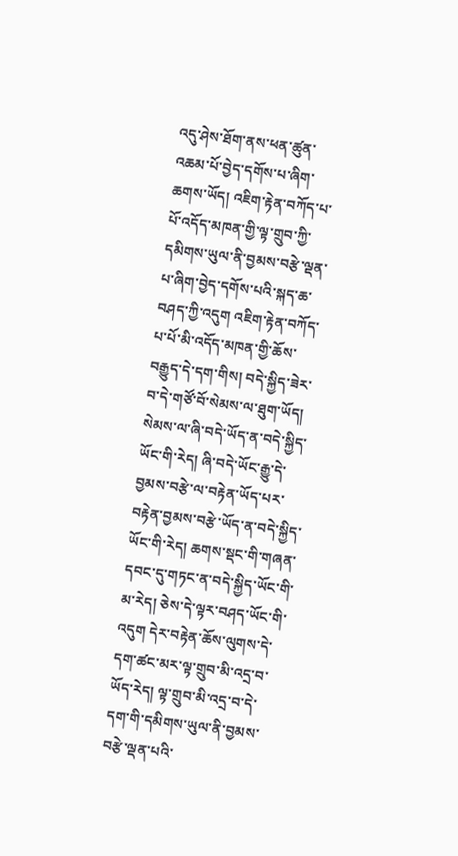འདུ་ཤེས་ཐོག་ནས་ཕན་ཚུན་འཆམ་པོ་བྱེད་དགོས་པ་ཞིག་ཆགས་ཡོད། འཇིག་རྟེན་བཀོད་པ་པོ་འདོད་མཁན་གྱི་ལྟ་གྲུབ་ཀྱི་དམིགས་ཡུལ་ནི་བྱམས་བརྩེ་ལྡན་པ་ཞིག་བྱེད་དགོས་པའི་སྐད་ཆ་བཤད་ཀྱི་འདུག འཇིག་རྟེན་བཀོད་པ་པོ་མི་འདོད་མཁན་གྱི་ཆོས་བརྒྱུད་དེ་དག་གིས། བདེ་སྐྱིད་ཟེར་བ་དེ་གཙོ་བོ་སེམས་ལ་ཐུག་ཡོད། སེམས་ལ་ཞི་བདེ་ཡོད་ན་བདེ་སྐྱིད་ཡོང་གི་རེད། ཞི་བདེ་ཡོང་རྒྱུ་དེ་བྱམས་བརྩེ་ལ་བརྟེན་ཡོད་པར་བརྟེན་བྱམས་བརྩེ་ཡོད་ན་བདེ་སྐྱིད་ཡོང་གི་རེད། ཆགས་སྡང་གི་གཞན་དབང་དུ་གཏང་ན་བདེ་སྐྱིད་ཡོང་གི་མ་རེད། ཅེས་དེ་ལྟར་བཤད་ཡོང་གི་འདུག དེར་བརྟེན་ཆོས་ལུགས་དེ་དག་ཚང་མར་ལྟ་གྲུབ་མི་འདྲ་བ་ཡོད་རེད། ལྟ་གྲུབ་མི་འདྲ་བ་དེ་དག་གི་དམིགས་ཡུལ་ནི་བྱམས་བརྩེ་ལྡན་པའི་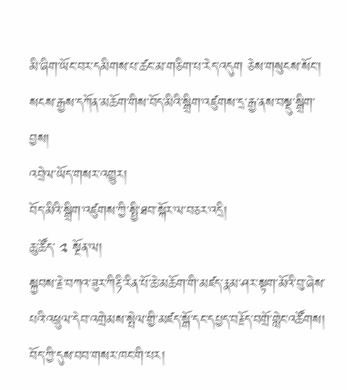མི་ཞིག་ཡོང་བར་དམིགས་པ་ཚང་མ་གཅིག་པ་རེད་འདུག ཅེས་གསུངས་སོང་།
སངས་རྒྱས་དཀོན་མཆོག་གིས་བོད་མིའི་སྒྲིག་འཛུགས་དྲ་རྒྱ་ནས་བསྡུ་སྒྲིག་བྱས།
འབྲེལ་ཡོད་གསར་འགྱུར།
བོད་མིའི་སྒྲིག་འཛུགས་ཀྱི་སྤྱི་ཐབ་སྐོར་ལ་བཅར་འདྲི།
ཆུ་ཚོད་ ༢ སྔོན་ལ།
སྐྱབས་རྗེ་བཀའ་ཟུར་ཀིརྟི་རིན་པོ་ཆེ་མཆོག་གི་མཛད་རྣམ་ཤར་སྟག་མོའི་བུ་ཞེས་པའི་འཕྲུལ་དེབ་འགྲེམས་སྤེལ་གྱི་མཛད་སྒོ་དང་དཔྱད་བརྗོད་བགྲོ་གླེང་འཚོགས། བོད་ཀྱི་དུས་བབ་གསར་ཁང་གི་པར།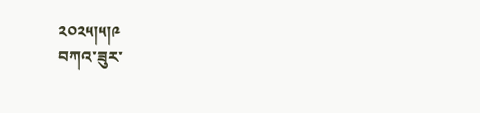༢༠༢༥།༥།༩
བཀའ་ཟུར་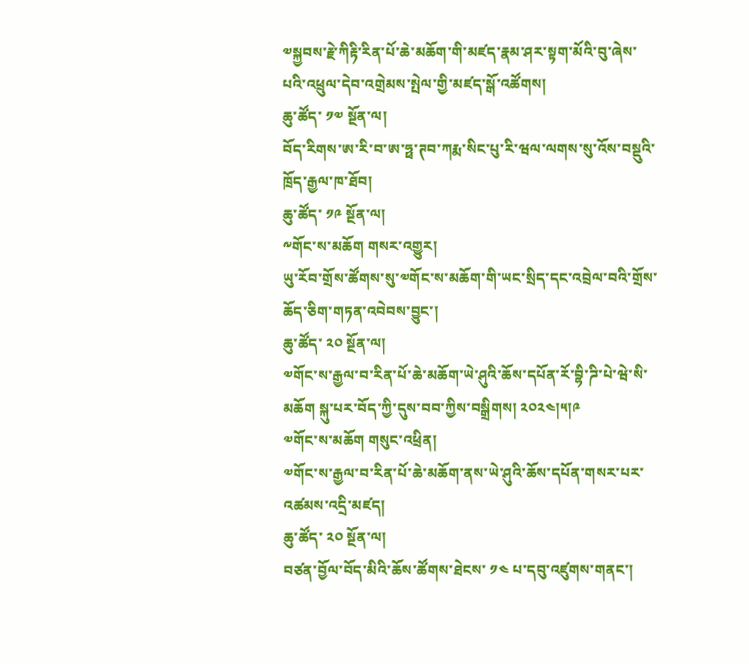༧སྐྱབས་རྗེ་ཀིརྟི་རིན་པོ་ཆེ་མཆོག་གི་མཛད་རྣམ་ཤར་སྟག་མོའི་བུ་ཞེས་པའི་འཕྲུལ་དེབ་འགྲེམས་སྤེལ་གྱི་མཛད་སྒོ་འཚོགས།
ཆུ་ཚོད་ ༡༧ སྔོན་ལ།
བོད་རིགས་ཨ་རི་བ་ཨ་ཧྥ་ཊབ་ཀརྨ་སིང་པུ་རི་ཝལ་ལགས་སུ་འོས་བསྡུའི་ཁྲོད་རྒྱལ་ཁ་ཐོབ།
ཆུ་ཚོད་ ༡༩ སྔོན་ལ།
༸གོང་ས་མཆོག གསར་འགྱུར།
ཡུ་རོབ་གྲོས་ཚོགས་སུ་༧གོང་ས་མཆོག་གི་ཡང་སྲིད་དང་འབྲེལ་བའི་གྲོས་ཆོད་ཅིག་གཏན་འབེབས་བྱུང་།
ཆུ་ཚོད་ ༢༠ སྔོན་ལ།
༧གོང་ས་རྒྱལ་བ་རིན་པོ་ཆེ་མཆོག་ཡེ་ཤུའི་ཆོས་དཔོན་རོ་བྷི་ཌི་པེ་ཝེ་སི་མཆོག སྐུ་པར་བོད་ཀྱི་དུས་བབ་ཀྱིས་བསྒྲིགས། ༢༠༢༤།༥།༩
༧གོང་ས་མཆོག གསུང་འཕྲིན།
༧གོང་ས་རྒྱལ་བ་རིན་པོ་ཆེ་མཆོག་ནས་ཡེ་ཤུའི་ཆོས་དཔོན་གསར་པར་འཚམས་འདྲི་མཛད།
ཆུ་ཚོད་ ༢༠ སྔོན་ལ།
བཙན་བྱོལ་བོད་མིའི་ཆོས་ཚོགས་ཐེངས་ ༡༤ པ་དབུ་འཛུགས་གནང་།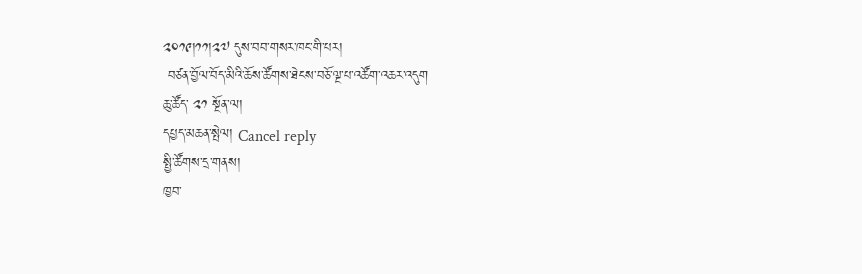༢༠༡༩།༡༡།༢༧ དུས་བབ་གསར་ཁང་གི་པར།
 བཙན་བྱོལ་བོད་མིའི་ཆོས་ཚོགས་ཐེངས་བཅོ་ལྔ་པ་འཚོག་འཆར་འདུག
ཆུ་ཚོད་ ༢༡ སྔོན་ལ།
དཔྱད་མཆན་སྤེལ། Cancel reply
སྤྱི་ཚོགས་དྲ་གནས།
ཁྱབ་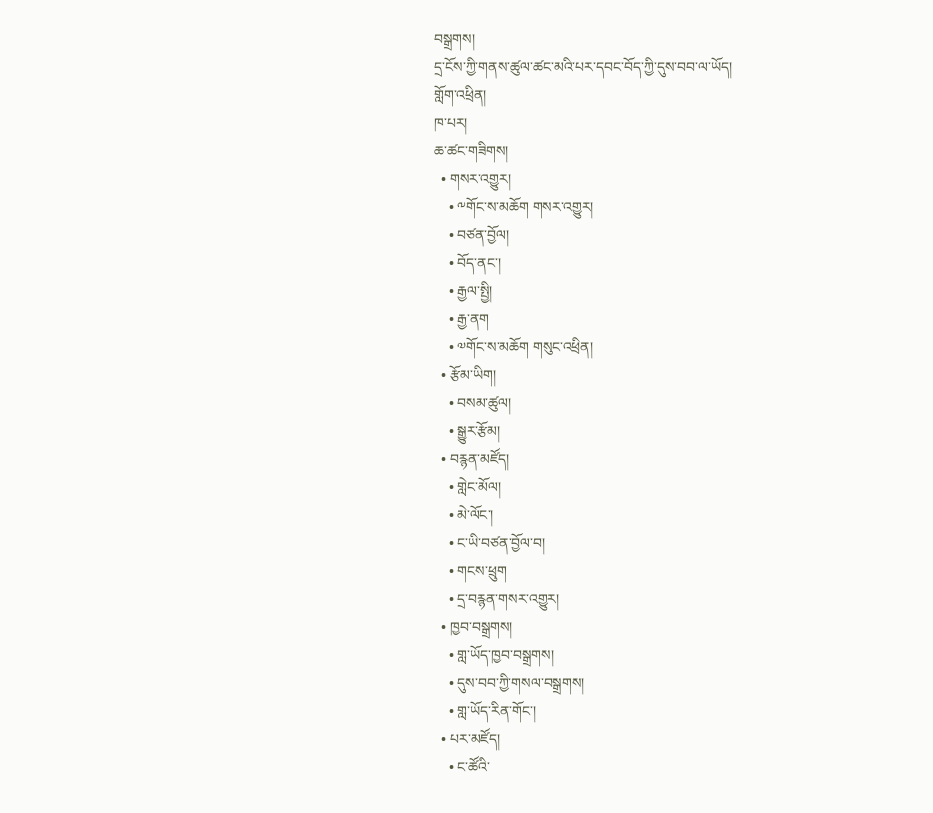བསྒྲགས།
དྲ་ངོས་ཀྱི་གནས་ཚུལ་ཚང་མའི་པར་དབང་བོད་ཀྱི་དུས་བབ་ལ་ཡོད།
གློག་འཕྲིན།
ཁ་པར།
ཆ་ཚང་གཟིགས།
  • གསར་འགྱུར།
    • ༸གོང་ས་མཆོག གསར་འགྱུར།
    • བཙན་བྱོལ།
    • བོད་ནང་།
    • རྒྱལ་སྤྱི།
    • རྒྱ་ནག
    • ༧གོང་ས་མཆོག གསུང་འཕྲིན།
  • རྩོམ་ཡིག།
    • བསམ་ཚུལ།
    • སྒྱུར་རྩོམ།
  • བརྙན་མཛོད།
    • གླེང་མོལ།
    • མེ་ལོང་།
    • ང་ཡི་བཙན་བྱོལ་བ།
    • གངས་ཕྲུག
    • དྲ་བརྙན་གསར་འགྱུར།
  • ཁྱབ་བསྒྲགས།
    • གླ་ཡོད་ཁྱབ་བསྒྲགས།
    • དུས་བབ་ཀྱི་གསལ་བསྒྲགས།
    • གླ་ཡོད་རིན་གོང་།
  • པར་མཛོད།
    • ང་ཚོའི་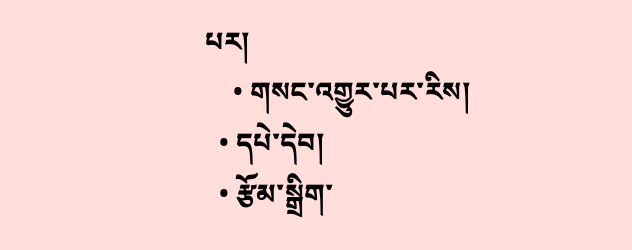པར།
    • གསང་འགྱུར་པར་རིས།
  • དཔེ་དེབ།
  • རྩོམ་སྒྲིག་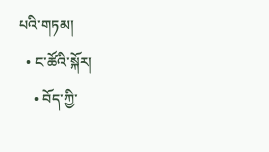པའི་གཏམ།
  • ང་ཚོའི་སྐོར།
    • བོད་ཀྱི་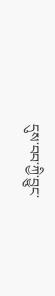དུས་བབ་ཀྱི་བྱུང་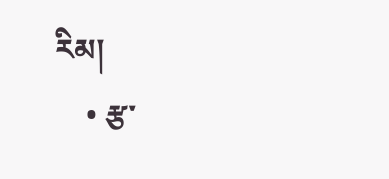རིམ།
    • རྩ་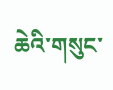ཆེའི་གསུང་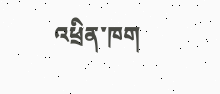འཕྲིན་ཁག